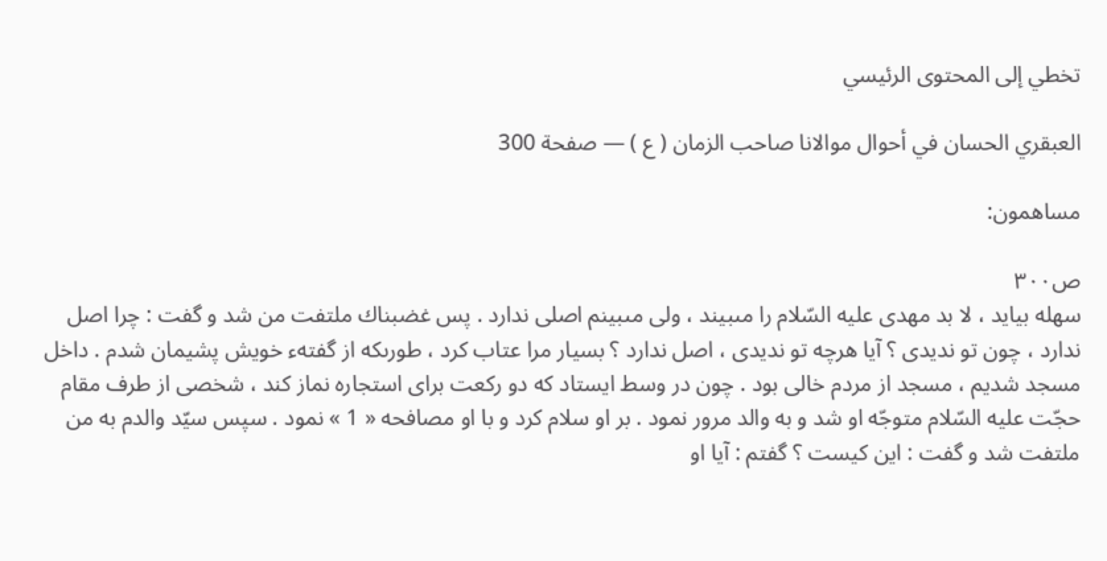تخطي إلى المحتوى الرئيسي

العبقري الحسان في أحوال موالانا صاحب الزمان ( ع ) — صفحة 300

مساهمون:

ص٣٠٠
سهله بيايد ، لا بد مهدى عليه السّلام را مىبيند ، ولى مىبينم اصلى ندارد . پس غضبناك ملتفت من شد و گفت : چرا اصل ندارد ، چون تو نديدى ؟ آيا هرچه تو نديدى ، اصل ندارد ؟ بسيار مرا عتاب كرد ، طورىكه از گفتهء خويش پشيمان شدم . داخل مسجد شديم ، مسجد از مردم خالى بود . چون در وسط ايستاد كه دو ركعت براى استجاره نماز كند ، شخصى از طرف مقام حجّت عليه السّلام متوجّه او شد و به والد مرور نمود . بر او سلام كرد و با او مصافحه « 1 » نمود . سپس سيّد والدم به من ملتفت شد و گفت : اين كيست ؟ گفتم : آيا او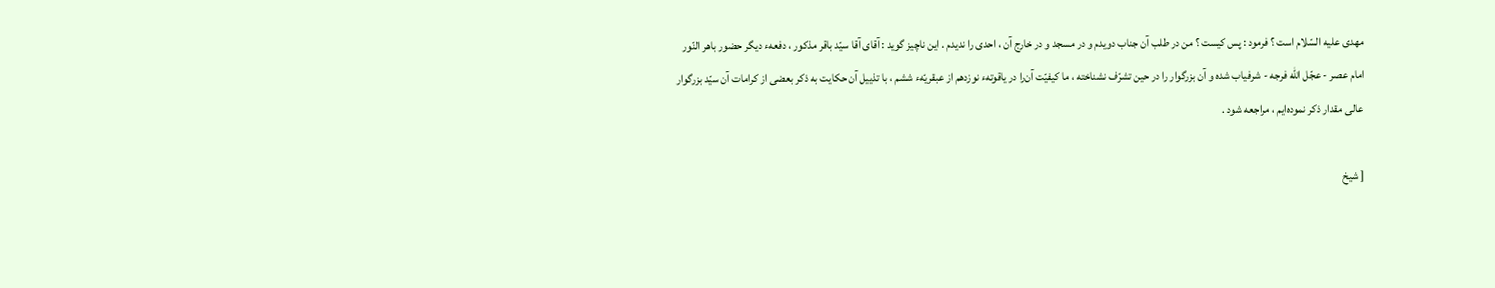مهدى عليه السّلام است ؟ فرمود : پس كيست ؟ من در طلب آن جناب دويدم و در مسجد و در خارج آن ، احدى را نديدم . اين ناچيز گويد : آقاى آقا سيّد باقر مذكور ، دفعهء ديگر حضور باهر النّور امام عصر - عجّل اللّه فرجه - شرفياب شده و آن بزرگوار را در حين تشرّف نشناخته ، ما كيفيّت آن‌را در ياقوتهء نوزدهم از عبقريّهء ششم ، با تذييل آن حكايت به ذكر بعضى از كرامات آن سيّد بزرگوار عالى مقدار ذكر نموده‌ايم ، مراجعه شود .

[ شيخ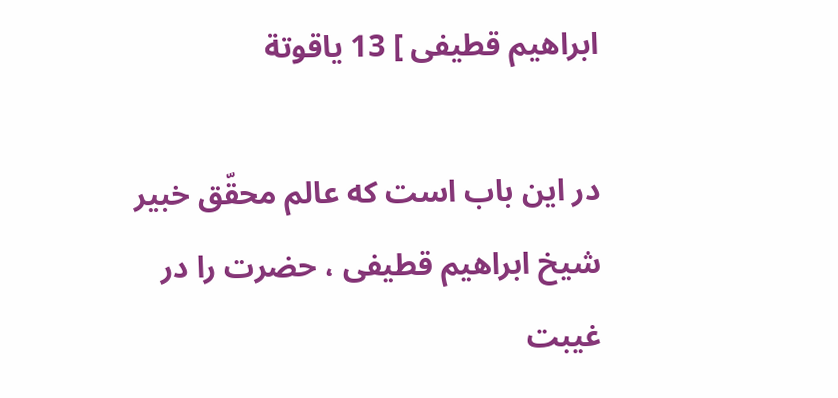ابراهيم قطيفى ] 13 ياقوتة

در اين باب است كه عالم محقّق خبير شيخ ابراهيم قطيفى ، حضرت را در غيبت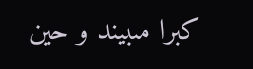كبرا مىبيند و حين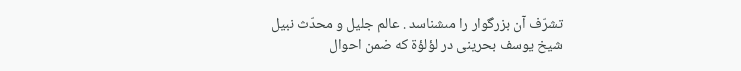تشرّف آن بزرگوار را مىشناسد . عالم جليل و محدّث نبيل شيخ يوسف بحرينى در لؤلؤة كه ضمن احوال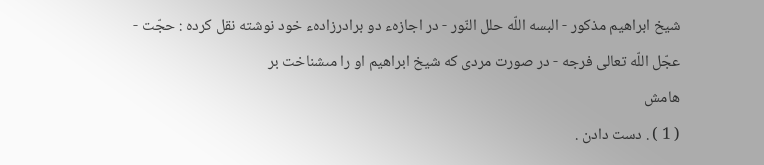شيخ ابراهيم مذكور - البسه اللّه حلل النّور - در اجازهء دو برادرزادهء خود نوشته نقل كرده : حجّت - عجّل اللّه تعالى فرجه - در صورت مردى كه شيخ ابراهيم او را مىشناخت بر
هامش
( 1 ) . دست دادن .